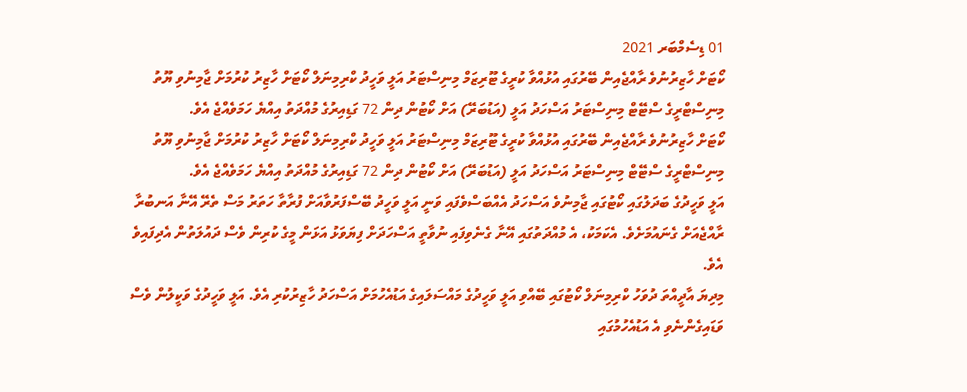01 ޑިސެމްބަރ 2021
ކޯޓަށް ހާޒިރުނުވެ ރާއްޖެއިން ބޭރުގައި އުޅުއްވާ ކުރީގެ ޓޫރިޒަމް މިނިސްޓަރު އަލީ ވަހީދު ކްރިމިނަލް ކޯޓަށް ހާޒިރު ކުރުމަށް ޖާމިނުވި ޔޫތު މިނިސްޓްރީގެ ސްޓޭޓް މިނިސްޓަރު އަސްހަދު އަލީ (އަޑުބަރޭ) އަށް ކޯޓުން ދިން 72 ގަޑިއިރުގެ މުއްދަތު އިއްޔެ ހަމަވެއްޖެ އެވެ.
ކޯޓަށް ހާޒިރުނުވެ ރާއްޖެއިން ބޭރުގައި އުޅުއްވާ ކުރީގެ ޓޫރިޒަމް މިނިސްޓަރު އަލީ ވަހީދު ކްރިމިނަލް ކޯޓަށް ހާޒިރު ކުރުމަށް ޖާމިނުވި ޔޫތު މިނިސްޓްރީގެ ސްޓޭޓް މިނިސްޓަރު އަސްހަދު އަލީ (އަޑުބަރޭ) އަށް ކޯޓުން ދިން 72 ގަޑިއިރުގެ މުއްދަތު އިއްޔެ ހަމަވެއްޖެ އެވެ.
އަލީ ވަހީދުގެ ބަދަލުގައި ކޯޓުގައި ޖާމިނުވެ އަސްހަދު އެއްބަސްވެފައި ވަނީ އަލީ ވަހީދު ބޭސްފަރުވާއަށް ފުރާތާ ހަތަރު މަސް ތެރޭ އޭނާ އަނބުރާ ރާއްޖެއަށް ގެނައުމަށެވެ. އެކަމަކު، އެ މުއްދަތުގައި އޭނާ ގެނެވިފައި ނުވާތީ އަސްހަދަށް ފިޔަވަޅު އަޅަން މީގެ ކުރިން ވެސް ދައުލަތުން އެދިފައިވެ އެވެ.
މިދިޔަ އާދީއްތަ ދުވަހު ކްރިމިނަލް ކޯޓުގައި ބޭއްވި އަލީ ވަހީދުގެ މައްސަލައިގެ އަޑުއެހުމަށް އަސްހަދު ހާޒިރުކުރި އެވެ. އަލީ ވަހީދުގެ ވަކީލުން ވެސް ވަޑައިގެންނެވި އެ އަޑުއެހުމުގައި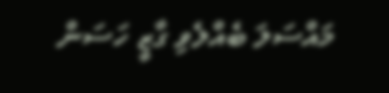މައްސަލަ ބެއްލެވި ގާޒީ ހަސަން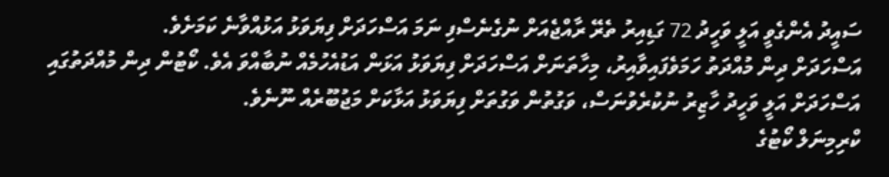ސައީދު އެންގެވީ އަލީ ވަހީދު 72 ގަޑިއިރު ތެރޭ ރާއްޖެއަށް ނުގެނެސްފި ނަމަ އަސްހަދަށް ފިޔަވަޅު އަޅުއްވާނެ ކަމަށެވެ.
އަސްހަދަށް ދިން މުއްދަތު ހަމަވެފައިވާއިރު، މިހާތަނަށް އަސްހަދަށް ފިޔަވަޅު އަޅަން އަޑުއެހުމެއް ނުބާއްވަ އެވެ. ކޯޓުން ދިން މުއްދަތުގައި އަސްހަދަށް އަލީ ވަހީދު ހާޒިރު ނުކުރެވުނަސް، ވަގުތުން ވަގުތަށް ފިޔަވަޅު އަޅާކަށް މަޖުބޫރެއް ނޫނެވެ.
ކްރިމިނަލް ކޯޓުގެ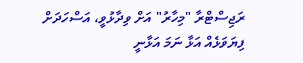ރަޖިސްޓްރާ "މިހާރު" އަށް ވިދާޅުވީ، އަސްހަދަށް ފިޔަވަޅެއް އަޅާ ނަމަ އަޅާނީ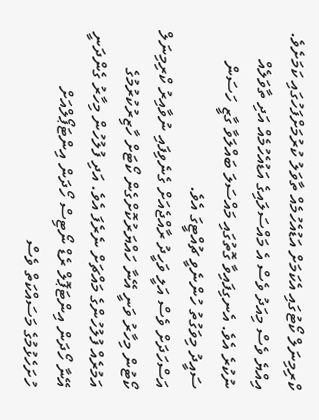ކްރިމިނަލް ކޯޓުގައި އެކަމަށް އަޑުއެހުމެއް ތާވަލު ކުރުމަށްފަހުގައި ކަމަށެވެ.
އިއްޔެ ވެސް މިއަދު ވެސް އެ މައްސަލައިގެ އަޑުއެހުމެއް އަދި ތާވަލެއް ނުކުރެ އެވެ. އެނގިފައިވާ ގޮތުގައި މައްސަލަ ބައްލަވާ ގާޒީ ހަސަން ސައީދު މިވަގުތު ހުންނެވީ ޗުއްޓީގަ އެވެ.
އަސްހަދަށް ވެސް އަލީ ވަހީދު ރާއްޖެއަށް ގެނެވިފައި ނުވާއިރު ކްރިމިނަލް ކޯޓުން މިހާރު ވަނީ އޭނާ ހައްޔަރުކޮށްގެން ކޯޓަށް ހާޒިރުކުރުމުގެ އަމުރެއް ފުލުހުންގެ މައްޗަށް ނެރެފަ އެވެ. އަދި ފުލުހުން މިހާރު ގެންދަނީ އޭނާ ހޯދަން އިންޓަޕޮލް ރެޑް ނޯޓިސް ހޯދަން އިންޓަޕޯލްއަށް ހުށަހެޅުމުގެ މަސައްކަތް ވެސް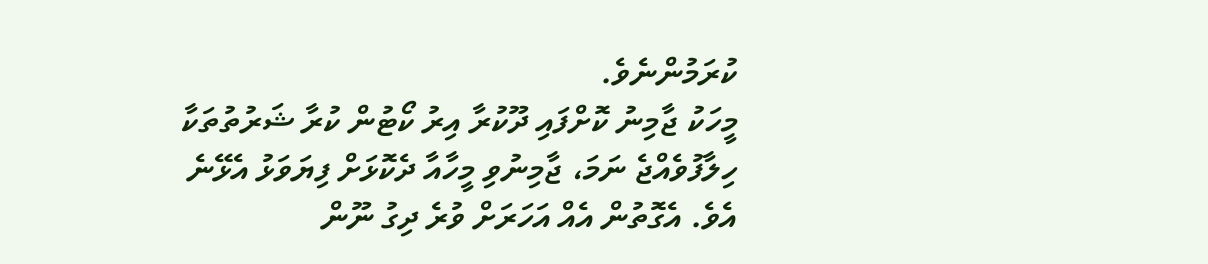ކުރަމުންނެވެ.
މީހަކު ޖާމިނު ކޮށްފައި ދޫކުރާ އިރު ކޯޓުން ކުރާ ޝަރުތުތަކާ ހިލާފުވެއްޖެ ނަމަ، ޖާމިނުވި މީހާއާ ދެކޮޅަށް ފިޔަވަޅު އެޅޭނެ އެވެ. އެގޮތުން އެއް އަހަރަށް ވުރެ ދިގު ނޫން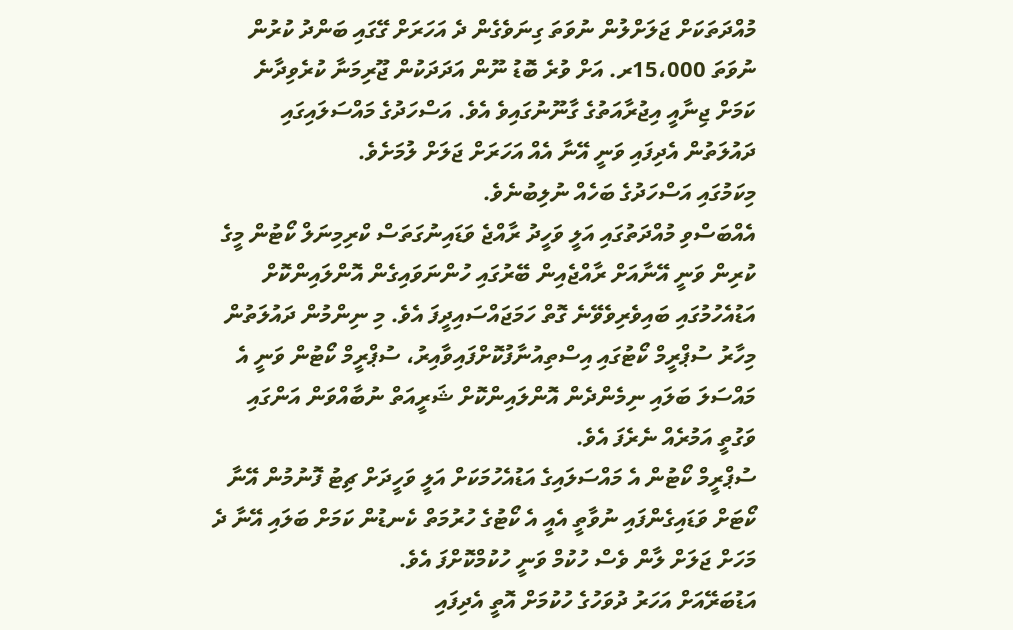މުއްދަތަކަށް ޖަލަށްލުން ނުވަތަ ގިނަވެގެން ދެ އަހަރަށް ގޭގައި ބަންދު ކުރުން ނުވަތަ 15،000ރ. އަށް ވުރެ ބޮޑު ނޫން އަދަދަކުން ޖޫރިމަނާ ކުރެވިދާނެ ކަމަށް ޖިނާއީ އިޖުރާއަތުގެ ގާނޫނުގައިވެ އެވެ. އަސްހަދުގެ މައްސަލައިގައި ދައުލަތުން އެދިފައި ވަނީ އޭނާ އެއް އަހަރަށް ޖަލަށް ލުމަށެވެ.
މިކަމުގައި އަސްހަދުގެ ބަހެއް ނުލިބުނެވެ.
އެއްބަސްވި މުއްދަތުގައި އަލީ ވަހީދު ރާއްޖެ ވަޑައިނުގަތަސް ކްރިމިނަލް ކޯޓުން މީގެ ކުރިން ވަނީ އޭނާއަށް ރާއްޖެއިން ބޭރުގައި ހުންނަވައިގެން އޮންލައިންކޮށް އަޑުއެހުމުގައި ބައިވެރިވެވޭނެ ގޮތް ހަމަޖައްސައިދީފަ އެވެ. މި ނިންމުން ދައުލަތުން މިހާރު ސުޕްރީމް ކޯޓުގައި އިސްތިއުނާފުކޮށްފައިވާއިރު، ސުޕްރީމް ކޯޓުން ވަނީ އެ މައްސަލަ ބަލައި ނިމެންދެން އޮންލައިންކޮށް ޝަރީއަތް ނުބާއްވަން އަންގައި ވަގުތީ އަމުރެއް ނެރެފަ އެވެ.
ސުޕްރީމް ކޯޓުން އެ މައްސަލައިގެ އަޑުއެހުމަކަށް އަލީ ވަހީދަށް ޗިޓު ފޮނުމުން އޭނާ ކޯޓަށް ވަޑައިގެންފައި ނުވާތީ އެއީ އެ ކޯޓުގެ ހުރުމަތް ކެނޑުން ކަމަށް ބަލައި އޭނާ ދެ މަހަށް ޖަލަށް ލާން ވެސް ހުކުމް ވަނީ ހުކުމްކޮށްފަ އެވެ.
އަޑުބަރޭއަށް އަހަރު ދުވަހުގެ ހުކުމަށް އޮތީ އެދިފައި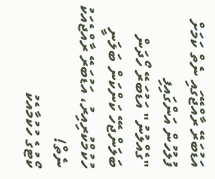އަޑުބަރޭ ރާއްޖޭގައި ނެތް ކަމަށް ފުލުހުން އަންގައިފި
"ގެއްލުނު" އަޑުބަރޭ ހޯދަން ބަލަންޖެހޭ ކަންކަން ބަލަނީ
ހުކުމްކުރިއިރު، އަޑުބަރޭ ރާއްޖެއަކު ނެތް!
ކޯޓުގެ ހުކުމާއެކު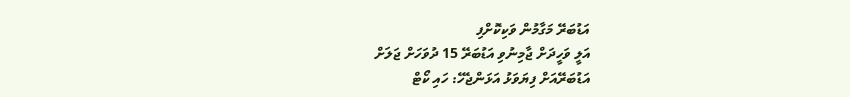އަޑުބަރޭ މަގާމުން ވަކިކޮށްފި
އަލީ ވަހީދަށް ޖާމިނުވި އަޑުބަރޭ 15 ދުވަހަށް ޖަލަށް
އަޑުބަރޭއަށް ފިޔަވަޅު އަޅަންޖެހޭ: ހައި ކޯޓް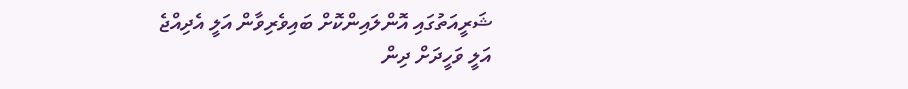ޝަރީއަތުގައި އޮންލައިންކޮށް ބައިވެރިވާން އަލީ އެދިއްޖެ
އަލީ ވަހީދަށް ދިން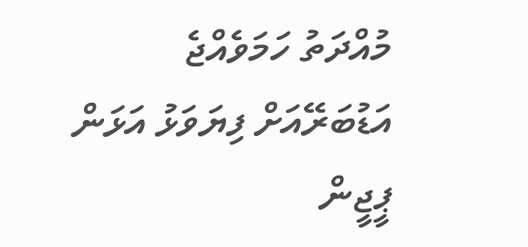މުއްދަތު ހަމަވެއްޖެ
އަޑުބަރޭއަށް ފިޔަވަޅު އަޅަން ޕީޖީން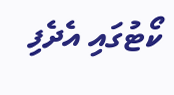ކޯޓުގައި އެދެފި